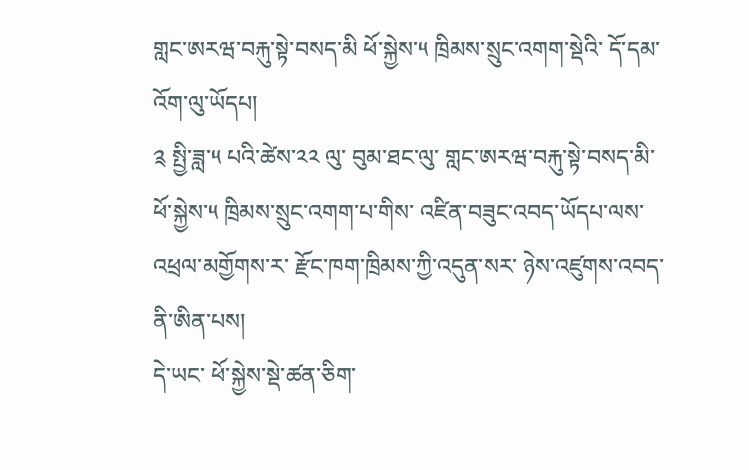གླང་ཨརཝ་བརྐུ་སྟེ་བསད་མི ཕོ་སྐྱེས་༥ ཁྲིམས་སྲུང་འགག་སྡེའི་ དོ་དམ་ འོག་ལུ་ཡོདཔ།
༉ སྤྱི་ཟླ་༥ པའི་ཚེས་༢༢ ལུ་ བུམ་ཐང་ལུ་ གླང་ཨརཝ་བརྐུ་སྟེ་བསད་མི་ ཕོ་སྐྱེས་༥ ཁྲིམས་སྲུང་འགག་པ་གིས་ འཛིན་བཟུང་འབད་ཡོདཔ་ལས་ འཕྲལ་མགྱོགས་ར་ རྫོང་ཁག་ཁྲིམས་ཀྱི་འདུན་སར་ ཉེས་འཛུགས་འབད་ནི་ཨིན་པས།
དེ་ཡང་ ཕོ་སྐྱེས་སྡེ་ཚན་ཅིག་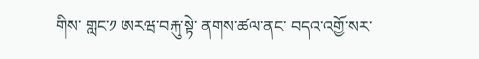གིས་ གླང་༡ ཨརཝ་བརྐུ་སྟེ་ ནགས་ཚལ་ནང་ བདའ་འགྱོ་སར་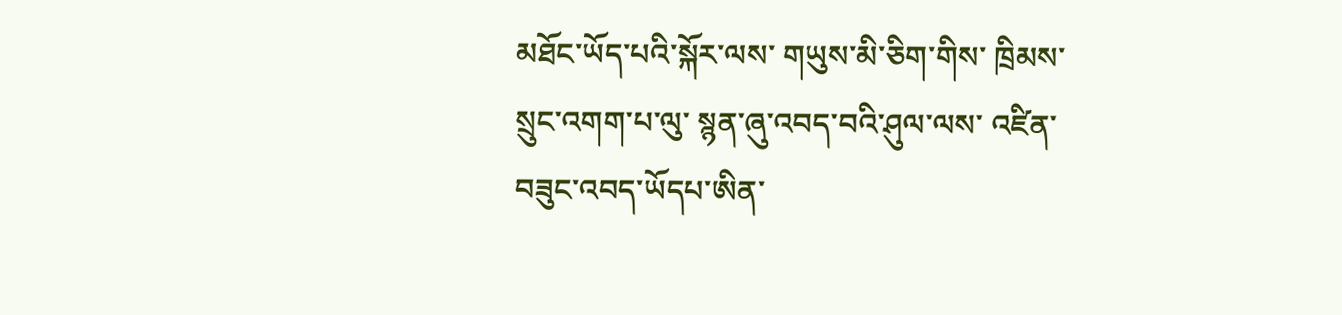མཐོང་ཡོད་པའི་སྐོར་ལས་ གཡུས་མི་ཅིག་གིས་ ཁྲིམས་སྲུང་འགག་པ་ལུ་ སྙན་ཞུ་འབད་བའི་ཤུལ་ལས་ འཛིན་བཟུང་འབད་ཡོདཔ་ཨིན་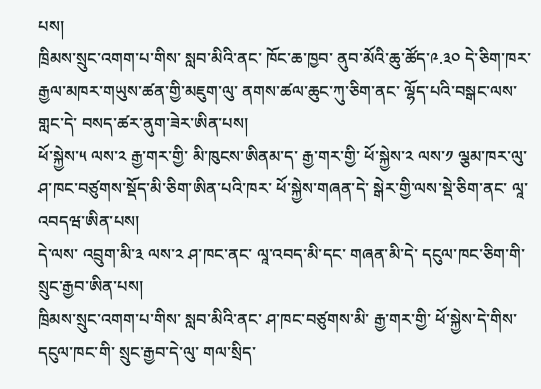པས།
ཁྲིམས་སྲུང་འགག་པ་གིས་ སླབ་མིའི་ནང་ ཁོང་ཆ་ཁྱབ་ ནུབ་མོའི་ཆུ་ཚོད་༩.༣༠ དེ་ཅིག་ཁར་ རྒྱལ་མཁར་གཡུས་ཚན་གྱི་མཇུག་ལུ་ ནགས་ཚལ་ཆུང་ཀུ་ཅིག་ནང་ ལྷོད་པའི་བསྒང་ལས་ གླང་དེ་ བསད་ཚར་ནུག་ཟེར་ཨིན་པས།
ཕོ་སྐྱེས་༥ ལས་༢ རྒྱ་གར་གྱི་ མི་ཁུངས་ཨིནམ་ད་ རྒྱ་གར་གྱི་ ཕོ་སྐྱེས་༢ ལས་༡ ལྕམ་ཁར་ལུ་ ཤ་ཁང་བཙུགས་སྡོད་མི་ཅིག་ཨིན་པའི་ཁར་ ཕོ་སྐྱེས་གཞན་དེ་ སྒེར་གྱི་ལས་སྡེ་ཅིག་ནང་ ལཱ་འབདཝ་ཨིན་པས།
དེ་ལས་ འབྲུག་མི་༣ ལས་༢ ཤ་ཁང་ནང་ ལཱ་འབད་མི་དང་ གཞན་མི་དེ་ དངུལ་ཁང་ཅིག་གི་ སྲུང་རྒྱབ་ཨིན་པས།
ཁྲིམས་སྲུང་འགག་པ་གིས་ སླབ་མིའི་ནང་ ཤ་ཁང་བཙུགས་མི་ རྒྱ་གར་གྱི་ ཕོ་སྐྱེས་དེ་གིས་ དངུལ་ཁང་གི་ སྲུང་རྒྱབ་དེ་ལུ་ གལ་སྲིད་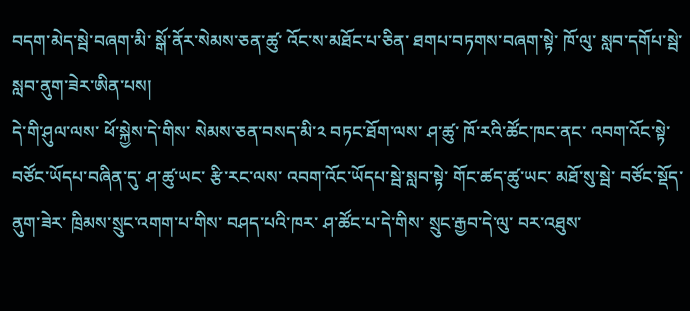བདག་མེད་སྦེ་བཞག་མི་ སྒོ་ནོར་སེམས་ཅན་ཚུ་ འོང་ས་མཐོང་པ་ཅིན་ ཐགཔ་བཏགས་བཞག་སྟེ་ ཁོ་ལུ་ སླབ་དགོཔ་སྦེ་ སླབ་ནུག་ཟེར་ཨིན་པས།
དེ་གི་ཤུལ་ལས་ ཕོ་སྐྱེས་དེ་གིས་ སེམས་ཅན་བསད་མི་༢ བཏང་ཐོག་ལས་ ཤ་ཚུ་ ཁོ་རའི་ཚོང་ཁང་ནང་ འབག་འོང་སྟེ་ བཙོང་ཡོདཔ་བཞིན་དུ་ ཤ་ཚུ་ཡང་ རྩི་རང་ལས་ འབག་འོང་ཡོདཔ་སྦེ་སླབ་སྟེ་ གོང་ཚད་ཚུ་ཡང་ མཐོ་སུ་སྦེ་ བཙོང་སྡོད་ནུག་ཟེར་ ཁྲིམས་སྲུང་འགག་པ་གིས་ བཤད་པའི་ཁར་ ཤ་ཚོང་པ་དེ་གིས་ སྲུང་རྒྱབ་དེ་ལུ་ བར་འཐུས་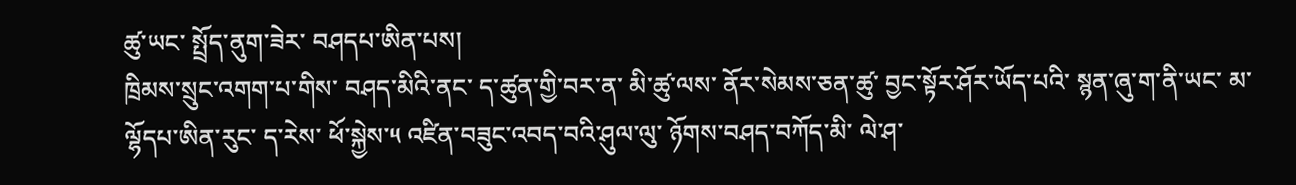ཚུ་ཡང་ སྤྲོད་ནུག་ཟེར་ བཤདཔ་ཨིན་པས།
ཁྲིམས་སྲུང་འགག་པ་གིས་ བཤད་མིའི་ནང་ ད་ཚུན་གྱི་བར་ན་ མི་ཚུ་ལས་ ནོར་སེམས་ཅན་ཚུ་ བྱང་སྟོར་ཤོར་ཡོད་པའི་ སྙན་ཞུ་ག་ནི་ཡང་ མ་ལྷོདཔ་ཨིན་རུང་ ད་རེས་ ཕོ་སྐྱེས་༥ འཛིན་བཟུང་འབད་བའི་ཤུལ་ལུ་ ཉོགས་བཤད་བཀོད་མི་ ལེ་ཤ་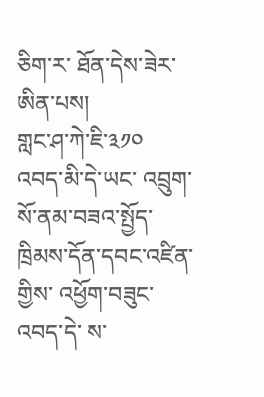ཅིག་ར་ ཐོན་དེས་ཟེར་ཨིན་པས།
གླང་ཤ་ཀེ་ཇི་༣༡༠ འབད་མི་དེ་ཡང་ འབྲུག་སོ་ནམ་བཟའ་སྤྱོད་ཁྲིམས་དོན་དབང་འཛིན་གྱིས་ འཕྱོག་བཟུང་འབད་དེ་ ས་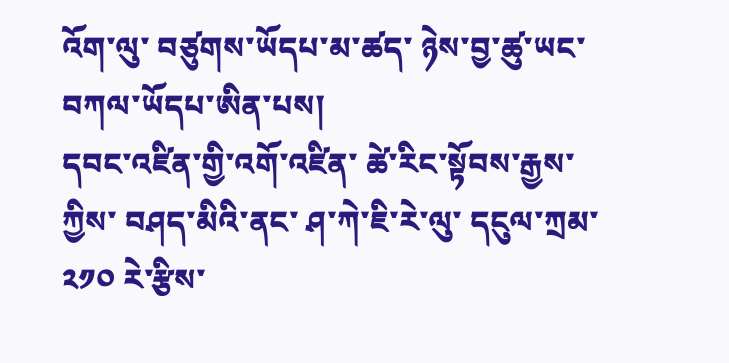འོག་ལུ་ བཙུགས་ཡོདཔ་མ་ཚད་ ཉེས་བྱ་ཚུ་ཡང་ བཀལ་ཡོདཔ་ཨིན་པས།
དབང་འཛིན་གྱི་འགོ་འཛིན་ ཚེ་རིང་སྟོབས་རྒྱས་ཀྱིས་ བཤད་མིའི་ནང་ ཤ་ཀེ་ཇི་རེ་ལུ་ དངུལ་ཀྲམ་༢༡༠ རེ་རྩིས་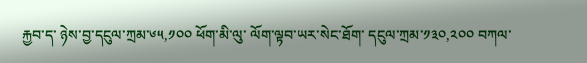རྐྱབ་ད་ ཉེས་བྱ་དངུལ་ཀྲམ་༦༥,༡༠༠ ཕོག་མི་ལུ་ ལོག་ལྟབ་ཡར་སེང་ཐོག་ དངུལ་ཀྲམ་༡༣༠,༢༠༠ བཀལ་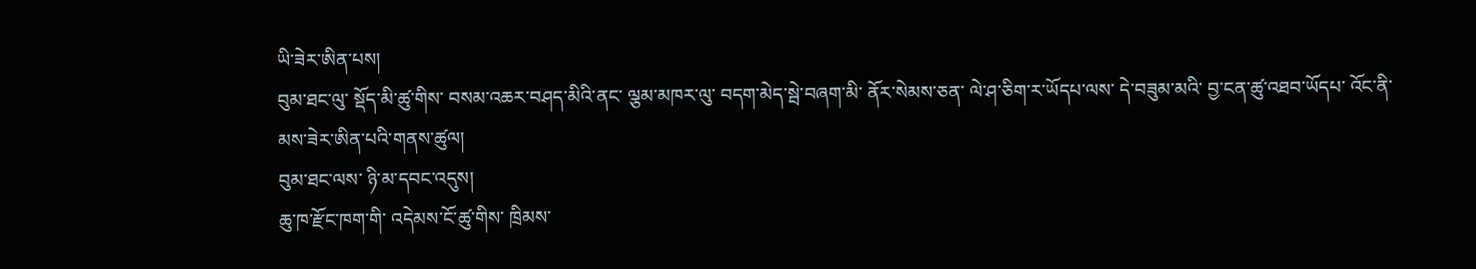ཡི་ཟེར་ཨིན་པས།
བུམ་ཐང་ལུ་ སྡོད་མི་ཚུ་གིས་ བསམ་འཆར་བཤད་མིའི་ནང་ ལྕམ་མཁར་ལུ་ བདག་མེད་སྦེ་བཞག་མི་ ནོར་སེམས་ཅན་ ལེ་ཤ་ཅིག་ར་ཡོདཔ་ལས་ དེ་བཟུམ་མའི་ བྱ་ངན་ཚུ་འཐབ་ཡོདཔ་ འོང་ནི་མས་ཟེར་ཨིན་པའི་གནས་ཚུལ།
བུམ་ཐང་ལས་ ཉི་མ་དབང་འདུས།
ཆུ་ཁ་རྫོང་ཁག་གི་ འདེམས་ངོ་ཚུ་གིས་ ཁྲིམས་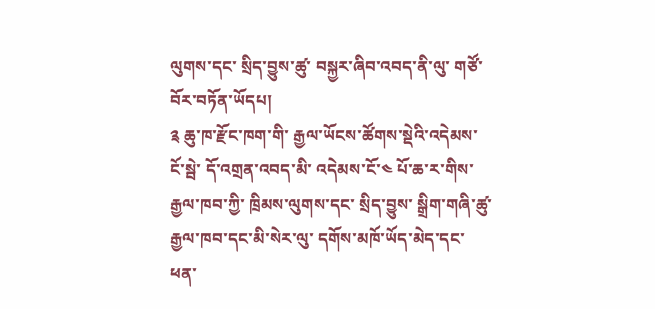ལུགས་དང་ སྲིད་བྱུས་ཚུ་ བསྐྱར་ཞིབ་འབད་ནི་ལུ་ གཙོ་བོར་བཏོན་ཡོདཔ།
༉ ཆུ་ཁ་རྫོང་ཁག་གི་ རྒྱལ་ཡོངས་ཚོགས་སྡེའི་འདེམས་ངོ་སྦེ་ དོ་འགྲན་འབད་མི་ འདེམས་ངོ་༤ པོ་ཆ་ར་གིས་ རྒྱལ་ཁབ་ཀྱི་ ཁྲིམས་ལུགས་དང་ སྲིད་བྱུས་ སྒྲིག་གཞི་ཚུ་ རྒྱལ་ཁབ་དང་མི་སེར་ལུ་ དགོས་མཁོ་ཡོད་མེད་དང་ ཕན་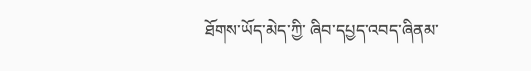ཐོགས་ཡོད་མེད་ཀྱི་ ཞིབ་དཔྱད་འབད་ཞིནམ་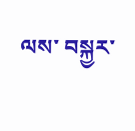ལས་ བསྐྱར་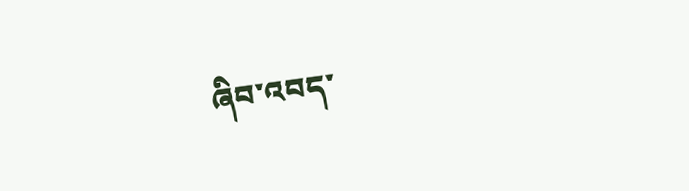ཞིབ་འབད་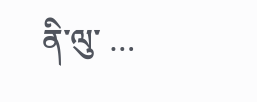ནི་ལུ་ …